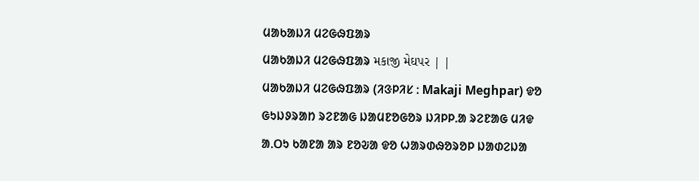ᱢᱟᱠᱟᱡᱤ ᱢᱮᱜᱷᱯᱟᱨ
ᱢᱟᱠᱟᱡᱤ ᱢᱮᱜᱷᱯᱟᱨ મકાજી મેઘપર | |
ᱢᱟᱠᱟᱡᱤ ᱢᱮᱜᱷᱯᱟᱨ (ᱤᱝᱞᱤᱥ ᱺ Makaji Meghpar) ᱫᱚ ᱜᱩᱡᱽᱨᱟᱴ ᱨᱮᱱᱟᱜ ᱡᱟᱢᱱᱚᱜᱚᱨ ᱡᱤᱞᱞᱹᱟ ᱨᱮᱱᱟᱜ ᱢᱤᱫ ᱟᱹᱛᱩ ᱠᱟᱱᱟ ᱟᱨ ᱱᱚᱶᱟ ᱫᱚ ᱦᱟᱨᱰᱷᱚᱨᱚᱞ ᱡᱟᱰᱮᱡᱟ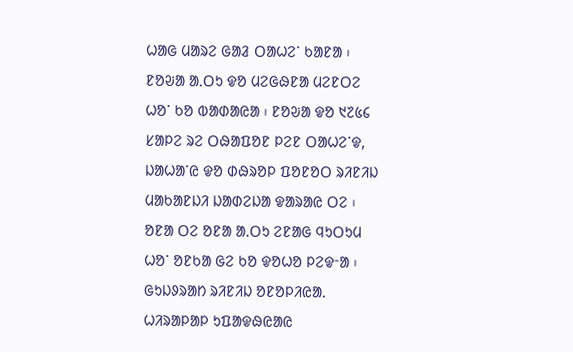ᱦᱟᱜ ᱢᱟᱨᱮ ᱜᱟᱲ ᱛᱟᱦᱮᱸ ᱠᱟᱱᱟ ᱾ ᱱᱚᱶᱟ ᱟᱹᱛᱩ ᱫᱚ ᱢᱮᱜᱷᱱᱟ ᱢᱮᱱᱛᱮ ᱦᱚᱸ ᱠᱚ ᱵᱟᱰᱟᱭᱟ ᱾ ᱱᱚᱶᱟ ᱫᱚ ᱑᱗᱕᱔ ᱥᱟᱞᱮ ᱨᱮ ᱛᱷᱟᱯᱚᱱ ᱞᱮᱱ ᱛᱟᱦᱮᱸᱫ, ᱡᱟᱦᱟᱸᱭ ᱫᱚ ᱰᱷᱨᱚᱞ ᱯᱚᱱᱚᱛ ᱨᱤᱱᱤᱡ ᱢᱟᱠᱟᱱᱡᱤ ᱡᱟᱰᱮᱡᱟ ᱫᱟᱨᱟᱭ ᱛᱮ ᱾ ᱚᱱᱟ ᱛᱮ ᱚᱱᱟ ᱟᱹᱛᱩ ᱮᱱᱟᱜ ᱧᱩᱛᱩᱢ ᱦᱚᱸ ᱚᱱᱠᱟ ᱜᱮ ᱠᱚ ᱫᱚᱦᱚ ᱞᱮᱫᱼᱟ ᱾ ᱜᱩᱡᱽᱨᱟᱴ ᱨᱤᱱᱤᱡ ᱚᱱᱚᱞᱤᱭᱟᱹ ᱦᱤᱨᱟᱞᱟᱞ ᱩᱯᱟᱫᱷᱭᱟᱭ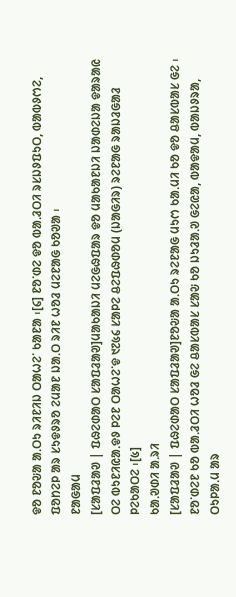ᱫᱚ ᱱᱚᱶᱟ ᱟᱹᱛᱩ ᱨᱤᱱᱤᱡ ᱛᱟᱦᱮᱸ ᱠᱟᱱᱟ ᱾[᱔] ᱱᱚᱸᱰᱮ ᱫᱚ ᱵᱟᱹᱲᱛᱤ ᱨᱥᱡᱽᱯᱩᱛ, ᱵᱟᱵᱽᱬᱮ, ᱯᱚᱴᱮᱞ ᱟᱨ ᱥᱩᱫᱽᱨᱚ ᱮᱢᱟᱱ ᱡᱟᱹᱛ ᱨᱤᱱ ᱦᱚᱲ ᱢᱮᱱᱟᱜ ᱠᱚᱣᱟ ᱾
ᱱᱟᱜᱟᱢ
[ᱥᱟᱯᱲᱟᱣ | ᱯᱷᱮᱰᱟᱛ ᱥᱟᱯᱲᱟᱣ]ᱢᱟᱠᱟᱡᱤ ᱢᱮᱜᱷᱯᱟᱨ ᱫᱚ ᱢᱟᱠᱟᱱᱡᱤ ᱡᱟᱰᱮᱡᱟ ᱫᱟᱨᱟᱭ ᱛᱮ ᱵᱩᱱᱤᱭᱟᱹᱫᱽ ᱞᱮᱱ ᱛᱟᱦᱮᱸᱫ ᱑᱗᱕᱔ ᱥᱟᱞᱮ ᱪᱮᱯᱷᱰᱚᱢ (ᱡᱟᱜᱤᱨ) ᱨᱮᱱᱟᱜ ᱨᱟᱡᱲᱜᱟᱲ ᱞᱮᱠᱟᱛᱮ ᱾[᱕]
ᱠᱟᱹᱣᱰᱤ ᱟᱹᱨᱤ
[ᱥᱟᱯᱲᱟᱣ | ᱯᱷᱮᱰᱟᱛ ᱥᱟᱯᱲᱟᱣ]ᱱᱚᱶᱟ ᱟᱹᱛᱩ ᱨᱮᱱᱟᱜ ᱢᱩᱬ ᱠᱟᱹᱢᱤ ᱠᱚ ᱫᱚ ᱪᱟᱥᱵᱟᱥ ᱜᱮ ᱾ ᱱᱚᱸᱰᱮᱱ ᱠᱚ ᱵᱟᱹᱲᱛᱤ ᱦᱚᱲ ᱜᱮ ᱪᱟᱥᱵᱟᱥ ᱥᱟᱶ ᱠᱚ ᱡᱩᱲᱟᱹᱣ ᱜᱮᱭᱟ, ᱵᱟᱫᱟᱢ, ᱵᱟᱡᱽᱨᱟ, ᱛᱩᱞᱟᱹᱢ ᱟᱨ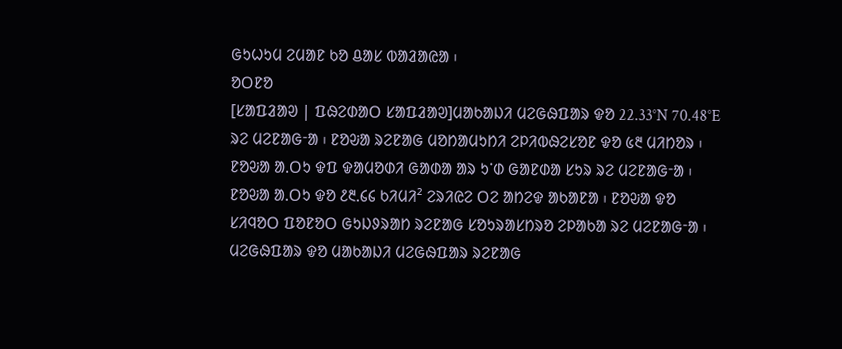ᱜᱩᱦᱩᱢ ᱮᱢᱟᱱ ᱠᱚ ᱪᱟᱥ ᱵᱟᱲᱟᱭᱟ ᱾
ᱚᱛᱱᱚ
[ᱥᱟᱯᱲᱟᱣ | ᱯᱷᱮᱰᱟᱛ ᱥᱟᱯᱲᱟᱣ]ᱢᱟᱠᱟᱡᱤ ᱢᱮᱜᱷᱯᱟᱨ ᱫᱚ 22.33°N 70.48°E ᱨᱮ ᱢᱮᱱᱟᱜᱼᱟ ᱾ ᱱᱚᱶᱟ ᱨᱮᱱᱟᱜ ᱢᱚᱴᱟᱢᱩᱴᱤ ᱮᱞᱤᱵᱷᱮᱥᱚᱱ ᱫᱚ ᱕᱓ ᱢᱤᱴᱚᱨ ᱾ ᱱᱚᱶᱟ ᱟᱹᱛᱩ ᱫᱯ ᱫᱟᱢᱚᱰᱤ ᱜᱟᱰᱟ ᱟᱨ ᱩᱸᱰ ᱜᱟᱱᱰᱟ ᱥᱩᱨ ᱨᱮ ᱢᱮᱱᱟᱜᱼᱟ ᱾ ᱱᱚᱶᱟ ᱟᱹᱛᱩ ᱫᱚ ᱒᱓ᱹ᱔᱔ ᱠᱤᱢᱤ² ᱮᱨᱤᱭᱮ ᱛᱮ ᱟᱴᱮᱫ ᱟᱠᱟᱱᱟ ᱾ ᱱᱚᱶᱟ ᱫᱚ ᱥᱤᱧᱚᱛ ᱯᱚᱱᱚᱛ ᱜᱩᱡᱽᱨᱟᱴ ᱨᱮᱱᱟᱜ ᱥᱚᱩᱨᱟᱥᱴᱨᱚ ᱮᱞᱟᱠᱟ ᱨᱮ ᱢᱮᱱᱟᱜᱼᱟ ᱾ ᱢᱮᱜᱷᱯᱟᱨ ᱫᱚ ᱢᱟᱠᱟᱡᱤ ᱢᱮᱜᱷᱯᱟᱨ ᱨᱮᱱᱟᱜ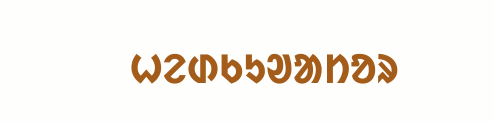ᱦᱮᱰᱠᱩᱣᱟᱴᱚᱨ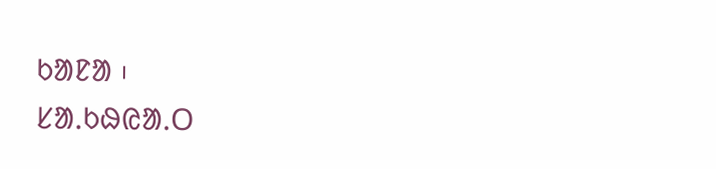ᱠᱟᱱᱟ ᱾
ᱥᱟᱹᱠᱷᱭᱟᱹᱛ